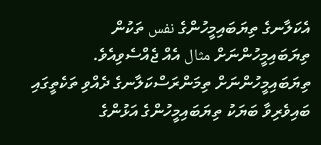އެކަލާނގެ ތިޔަބައިމީހުންގެ نفس ތަކުން ތިޔަބައިމީހުންނަށް مثال އެއް ޖެއްސެވިއެވެ. ތިޔަބައިމީހުންނަށް ތިމަންރަސްކަލާނގެ ދެއްވި ތަކެތީގައި ބައިވެރިވާ ބަޔަކު ތިޔަބައިމީހުންގެ އަޅުންގެ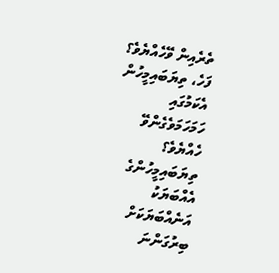ތެރެއިން ވޭހެއްޔެވެ؟ ފަހެ، ތިޔަބައިމީހުން އެކަމުގައި ހަމަހަމަވެގެންވޭ ހެއްޔެވެ؟ ތިޔަބައިމީހުންގެ އެއްބަޔަކު އަނެއްބަޔަކަށް ބިރުގަންނަ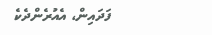ފަދައިން، އެއުރެންދެކެ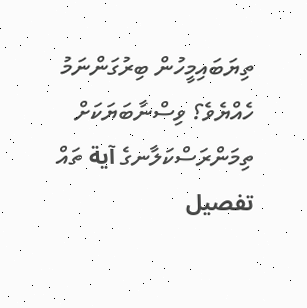ތިޔަބައިމީހުން ބިރުގަންނަމު ހެއްޔެވެ؟ ވިސްނާބަޔަކަށް ތިމަންރަސްކަލާނގެ آية ތައް تفصيل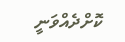ކޮށްދެއްވަނީ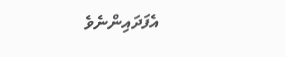އެފަދައިންނެވެ